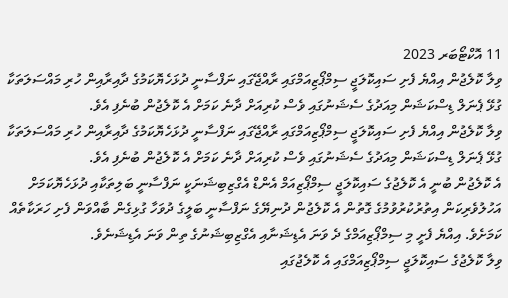11 އޮކްޓޯބަރ 2023
ވިލާ ކޮލެޖުން އިއްޔެ ފެށި ސައިކޮލަޖީ ސިމްޕޯޒިއަމްގައި ރާއްޖޭގައި ނަފްސާނީ ދުޅަހެޔޮކަމުގެ ދާއިރާއިން ހުރި މައްސަލަތަކާ ގުޅޭ ޕެނަލް ޑިސްކަޝަން މިއަދުގެ ސެޝަނުގައި ވެސް ކުރިއަށް ދާނެ ކަމަށް އެ ކޮލެޖުން ބުނެފި އެވެ.
ވިލާ ކޮލެޖުން އިއްޔެ ފެށި ސައިކޮލަޖީ ސިމްޕޯޒިއަމްގައި ރާއްޖޭގައި ނަފްސާނީ ދުޅަހެޔޮކަމުގެ ދާއިރާއިން ހުރި މައްސަލަތަކާ ގުޅޭ ޕެނަލް ޑިސްކަޝަން މިއަދުގެ ސެޝަނުގައި ވެސް ކުރިއަށް ދާނެ ކަމަށް އެ ކޮލެޖުން ބުނެފި އެވެ.
އެ ކޮލެޖުން ބުނީ އެ ކޮލެޖުގެ ސައިކޮލަޖީ ސިމްޕޯޒިއަމް އެންޑް އެގްޒިބިޝަނަކީ ނަފްސާނީ ބަލިތަކާއި ދުޅަހެޔޮކަމަށް އަހުލުވެރިކަން އިތުރުކުރުވުމުގެ ގޮތުން އެ ކޮލެޖުން ދުނިޔޭގެ ނަފްސާނީ ބަލީގެ ދުވަހާ ގުޅިގެން ބާއްވަން ފެށި ހަރަކާތެއް ކަމަށެވެ. އިއްޔެ ފެށީ މި ސިމްޕޯޒިއަމްގެ ދެ ވަނަ އެޑިޝަނާއި އެގްޒިބިޝަނުގެ ތިން ވަނަ އެޑިޝަނެވެ.
ވިލާ ކޮލެޖުގެ ސައިކޮލަޖީ ސިމްޕޯޒިއަމްގައި އެ ކޮލެޖުގައި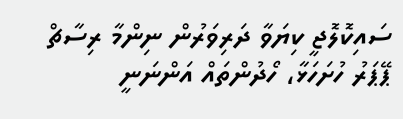ސައިކޮލޮޖީ ކިޔަވާ ދަރިވަރުން ނިންމާ ރިސާޗް ޕޭޕަރު ހުށަހަޅާ، ހޯދުންތައް އަންނަނީ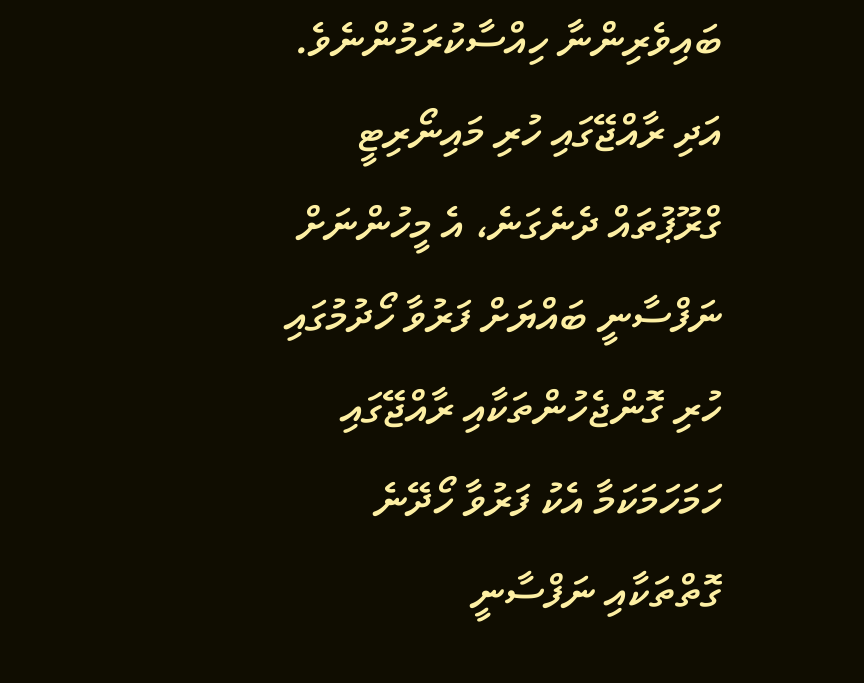ބައިވެރިންނާ ހިއްސާކުރަމުންނެވެ. އަދި ރާއްޖޭގައި ހުރި މައިނޯރިޓީ ގްރޫޕުތައް ދެނެގަނެ، އެ މީހުންނަށް ނަފްސާނީ ބައްޔަށް ފަރުވާ ހޯދުމުގައި ހުރި ގޮންޖެހުންތަކާއި ރާއްޖޭގައި ހަމަހަމަކަމާ އެކު ފަރުވާ ހޯދޭނެ ގޮތްތަކާއި ނަފްސާނީ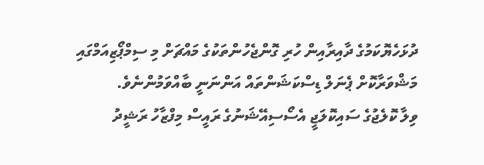ދުޅަހެޔޮކަމުގެ ދާއިރާއިން ހުރި ގޮންޖެހުންތަކުގެ މައްޗަށް މި ސިމްޕޯޒިއަމްގައި މަޝްވަރާކޮށް ޕެނަލް ޑިސްކަޝަންތައް އަންނަނީ ބާއްވަމުންނެވެ.
ވިލާ ކޮލެޖުގެ ސައިކޮލަޖީ އެސޯސިއޭޝަނުގެ ރައީސް މިފްޒާހު ރަޝީދު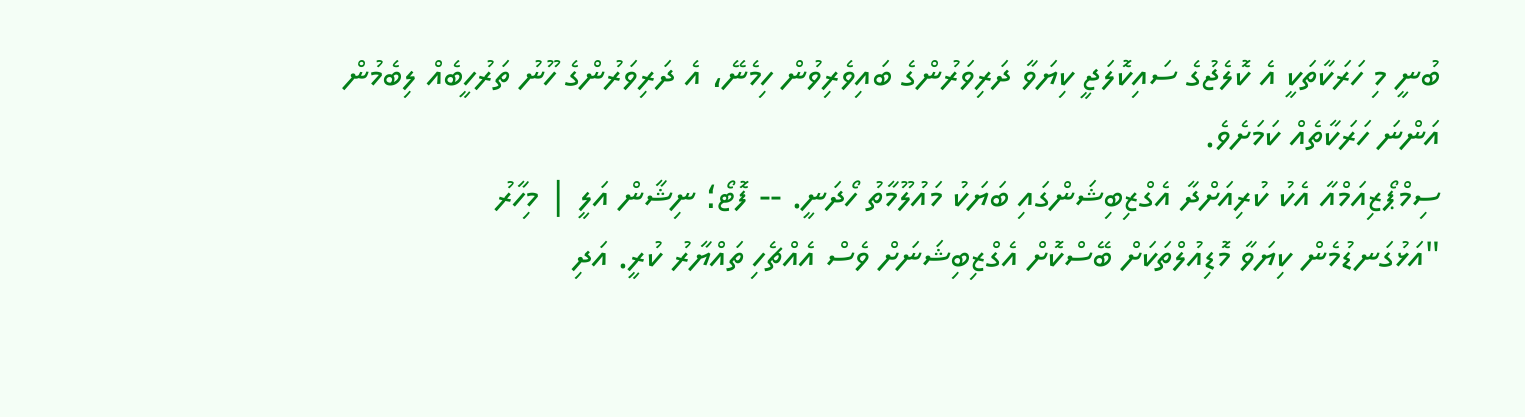ބުނީ މި ހަރަކާތަކީ އެ ކޮލެޖުގެ ސައިކޮލަޖީ ކިޔަވާ ދަރިވަރުންގެ ބައިވެރިވުން ހިމެނޭ، އެ ދަރިވަރުންގެ ހޫނު ތަރުހީބެއް ލިބެމުން އަންނަ ހަރަކާތެއް ކަމަށެވެ.
ސިމްޕޯޒިއަމްއާ އެކު ކުރިއަށްދާ އެގްޒިބިޝަންގައި ބަޔަކު މައުލޫމާތު ހޯދަނީ. -- ފޮޓޯ؛ ނިޝާން އަލީ | މިހާރު
"އަޅުގަނޑުމެން ކިޔަވާ މޮޑިއުލްތަކަށް ބޭސްކޮށް އެގްޒިބިޝަނަށް ވެސް އެއްޗެހި ތައްޔާރު ކުރީ. އަދި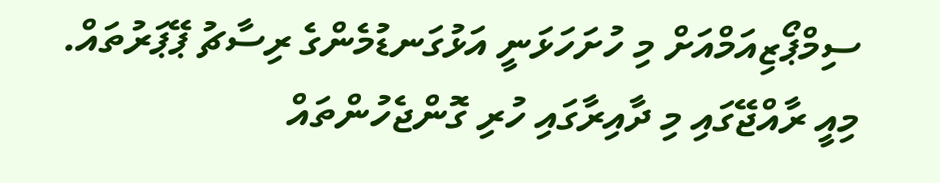ސިމްޕޯޒިއަމްއަށް މި ހުށަހަޅަނީ އަޅުގަނޑުމެންގެ ރިސާޗު ޕޭޕަރުތައް. މިއީ ރާއްޖޭގައި މި ދާއިރާގައި ހުރި ގޮންޖެހުންތައް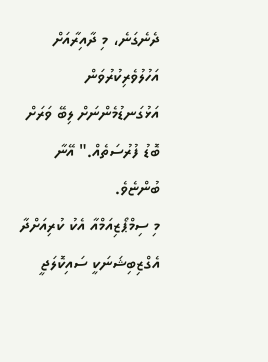ދެނެގަނެ، މި ދާއިރާއަށް އަހުލުވެރިކުރުވަން އަޅުގަނޑުމެންނަށް ލިބޭ ވަރަށް ބޮޑު ފުރުސަތެއް." އޭނާ ބުންޏެވެ.
މި ސިމްޕޯޒިއަމްއާ އެކު ކުރިއަށްދާ އެގްޒިބިޝަނަކީ ސައިކޮލަޖީ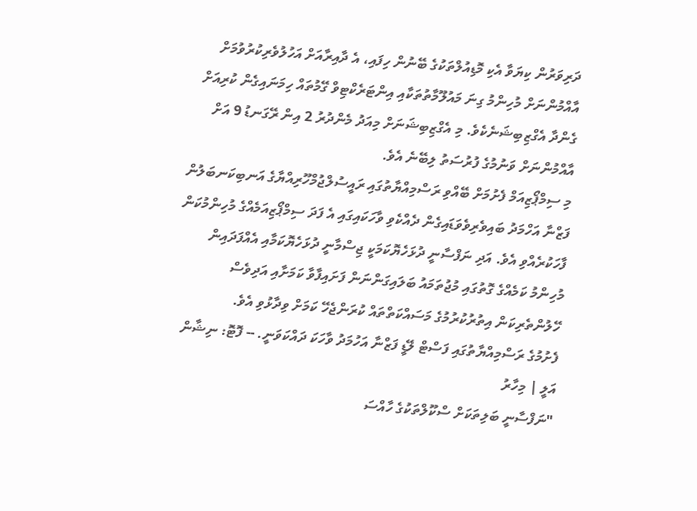ދަރިވަރުން ކިޔަވާ އެކި މޮޑިއުލްތަކުގެ ބޭނުން ހިފައި، އެ ދާއިރާއަށް އަހުލުވެރިކުރުވުމަށް އާއްމުންނަށް މުހިންމު ގިނަ މައުލޫމާތުތަކާއި އިންޓަރެކްޓިވް ގޭމުތައް ހިމަނައިގެން ކުރިއަށް ގެންދާ އެގްޒިބިޝަނެކެވެ. މި އެގްޒިބިޝަނަށް މިއަދު މެންދުރު 2 އިން ރޭގަނޑު 9 އަށް އާއްމުންނަށް ވަނުމުގެ ފުރުސަތު ލިބޭނެ އެވެ.
މި ސިމްޕޯޒިއަމް ފެށުމަށް ބޭއްވި ރަސްމިއްޔާތުގައި ރައީސުލްޖުމްހޫރިއްޔާގެ އަނބިކަނބަލުން ފަޒްނާ އަހްމަދު ބައިވެރިވެވަޑައިގެން ދެއްކެވި ވާހަކައިގައި އެ ފަދަ ސިމްޕޯޒިއަމެއްގެ މުހިންމުކަން ފާހަކުރެއްވި އެވެ. އަދި ނަފްސާނީ ދުޅަހެޔޮކަމަކީ ޖިސްމާނީ ދުޅަހެޔޮކަމާއި އެއްފަދައިން މުހިންމު ކަމެއްގެ ގޮތުގައި މުޖުތަމައު ބަލައިގަންނަން ފަށައިފާވާ ކަމަށާއި އަދިވެސް ހޭލުންތެރިކަން އިތުރުކުރުމުގެ މަސައްކަތްތައް ކުރަންޖެހޭ ކަމަށް ވިދާޅުވި އެވެ.
ފެށުމުގެ ރަސްމިއްޔާތުގައި ފަސްޓް ލޭޑީ ފަޒްނާ އަހުމަދު ވާހަކަ ދައްކަވަނީ. -- ފޮޓޮ: ނިޝާން އަލީ | މިހާރު
"ނަފްސާނީ ބަލިތަކަށް ސްކޫލްތަކުގެ ހާއްސަ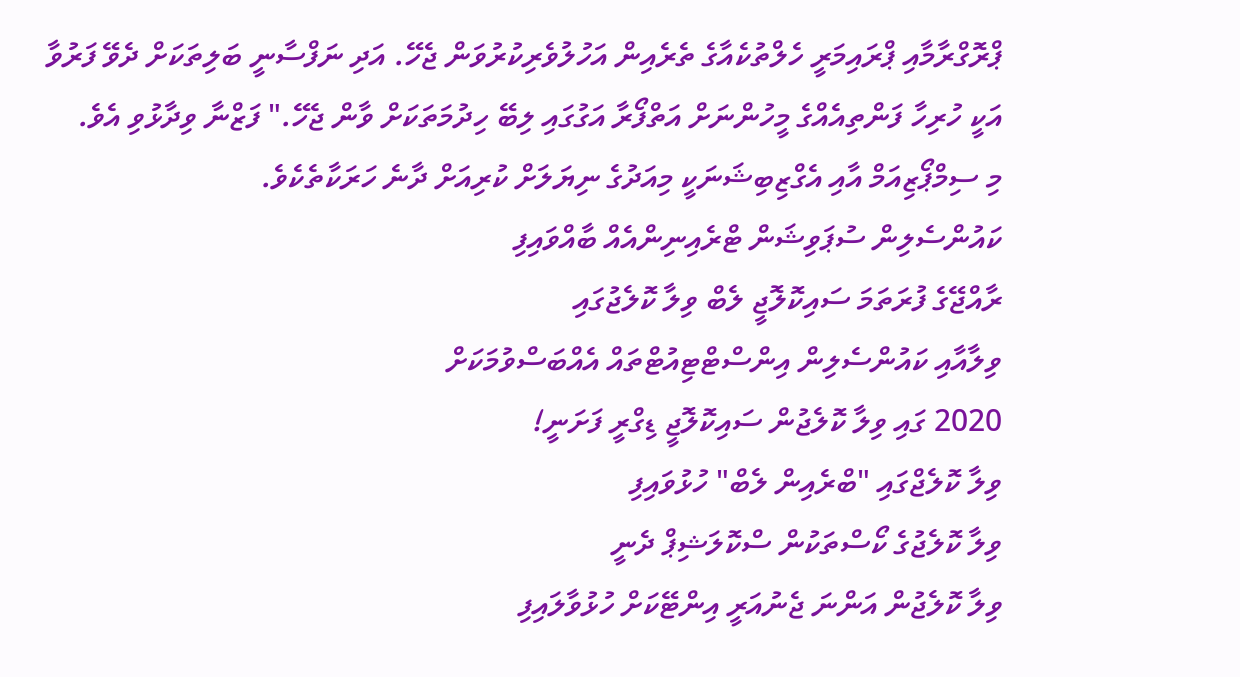ޕްރޮގްރާމާއި ޕްރައިމަރީ ހެލްތުކެއާގެ ތެރެއިން އަހުލުވެރިކުރުވަން ޖެހޭ. އަދި ނަފްސާނީ ބަލިތަކަށް ދެވޭ ފަރުވާ އަކީ ހުރިހާ ފަންތިއެއްގެ މީހުންނަށް އަތްފޯރާ އަގުގައި ލިބޭ ހިދުމަތަކަށް ވާން ޖެހޭ." ފަޒްނާ ވިދާޅުވި އެވެ.
މި ސިމްޕޯޒިއަމް އާއި އެގްޒިބިޝަނަކީ މިއަދުގެ ނިޔަލަށް ކުރިއަށް ދާނެ ހަރަކާތެކެވެ.
ކައުންސެލިން ސުޕަވިޝަން ޓްރެއިނިންއެއް ބާއްވައިފި
ރާއްޖޭގެ ފުރަތަމަ ސައިކޮލޮޖީ ލެބް ވިލާ ކޮލެޖުގައި
ވިލާއާއި ކައުންސެލިން އިންސްޓްޓިއުޓްތައް އެއްބަސްވުމަކަށް
2020 ގައި ވިލާ ކޮލެޖުން ސައިކޮލޮޖީ ޑިގްރީ ފަށަނީ!
ވިލާ ކޮލެޖްގައި "ބްރެއިން ލެބް" ހުޅުވައިފި
ވިލާ ކޮލެޖުގެ ކޯސްތަކުން ސްކޮލަޝިޕް ދެނީ
ވިލާ ކޮލެޖުން އަންނަ ޖެނުއަރީ އިންޓޭކަށް ހުޅުވާލައިފި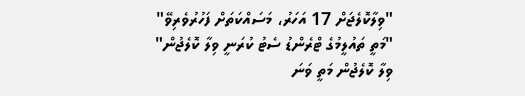"ވިލާކޮލެޖަށް 17 އަހަރު، މަސައްކަތަށް ފަހުރުވެރިވޭ"
"މަތީ ތައުލީމުގެ ޓްރެންޑު ސެޓު ކުރަނީ ވިލާ ކޮލެޖުން"
ވިލާ ކޮލެޖުން މަތީ ވަނަ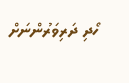ހޯދި ދަރިވަރުންނަށް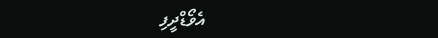އެވޯޑްދީފި